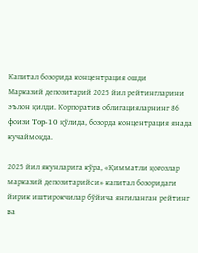Капитал бозорида концентрация ошди
Марказий депозитарий 2025 йил рейтингларини эълон қилди. Корпоратив облигацияларнинг 86 фоизи Top-10 қўлида, бозорда концентрация янада кучаймоқда.

2025 йил якунларига кўра, «Қимматли қоғозлар марказий депозитарийси» капитал бозоридаги йирик иштирокчилар бўйича янгиланган рейтинг ва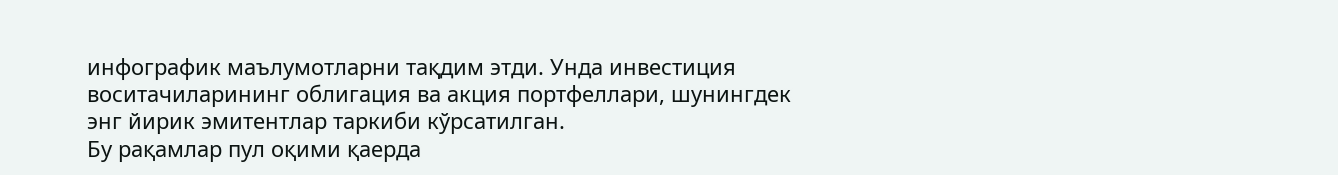инфографик маълумотларни тақдим этди. Унда инвестиция воситачиларининг облигация ва акция портфеллари, шунингдек энг йирик эмитентлар таркиби кўрсатилган.
Бу рақамлар пул оқими қаерда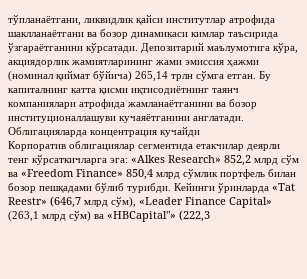тўпланаётгани, ликвидлик қайси институтлар атрофида шаклланаётгани ва бозор динамикаси кимлар таъсирида ўзгараётганини кўрсатади. Депозитарий маълумотига кўра, акциядорлик жамиятларининг жами эмиссия ҳажми (номинал қиймат бўйича) 265,14 трлн сўмга етган. Бу капиталнинг катта қисми иқтисодиётнинг таянч компаниялари атрофида жамланаётганини ва бозор институционаллашуви кучаяётганини англатади.
Облигацияларда концентрация кучайди
Корпоратив облигациялар сегментида етакчилар деярли тенг кўрсаткичларга эга: «Alkes Research» 852,2 млрд сўм ва «Freedom Finance» 850,4 млрд сўмлик портфель билан бозор пешқадами бўлиб турибди. Кейинги ўринларда «Tat Reestr» (646,7 млрд сўм), «Leader Finance Capital» (263,1 млрд сўм) ва «HBCapital"» (222,3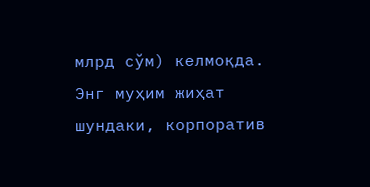млрд сўм) келмоқда.
Энг муҳим жиҳат шундаки, корпоратив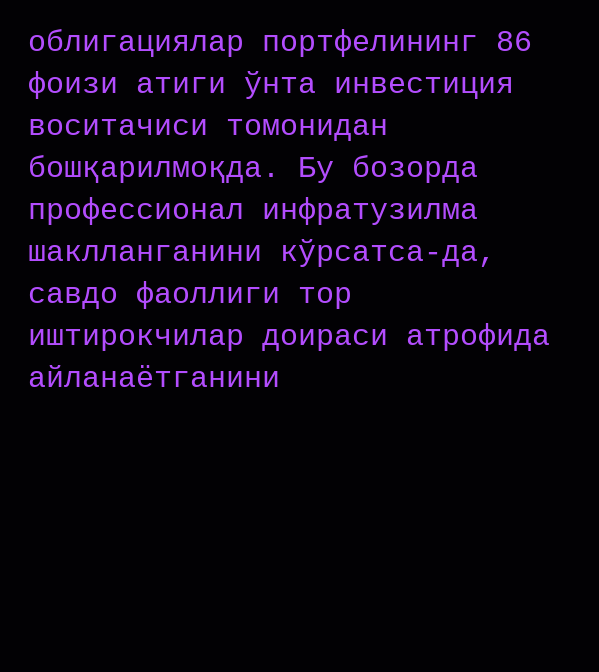облигациялар портфелининг 86 фоизи атиги ўнта инвестиция воситачиси томонидан бошқарилмоқда. Бу бозорда профессионал инфратузилма шаклланганини кўрсатса-да, савдо фаоллиги тор иштирокчилар доираси атрофида айланаётганини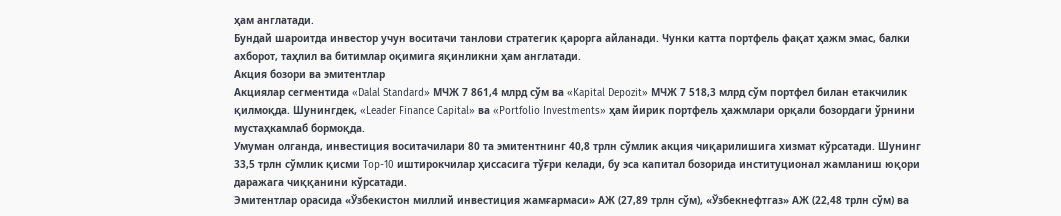ҳам англатади.
Бундай шароитда инвестор учун воситачи танлови стратегик қарорга айланади. Чунки катта портфель фақат ҳажм эмас, балки ахборот, таҳлил ва битимлар оқимига яқинликни ҳам англатади.
Акция бозори ва эмитентлар
Акциялар сегментида «Dalal Standard» МЧЖ 7 861,4 млрд сўм ва «Kapital Depozit» МЧЖ 7 518,3 млрд сўм портфел билан етакчилик қилмоқда. Шунингдек, «Leader Finance Capital» ва «Portfolio Investments» ҳам йирик портфель ҳажмлари орқали бозордаги ўрнини мустаҳкамлаб бормоқда.
Умуман олганда, инвестиция воситачилари 80 та эмитентнинг 40,8 трлн сўмлик акция чиқарилишига хизмат кўрсатади. Шунинг 33,5 трлн сўмлик қисми Top-10 иштирокчилар ҳиссасига тўғри келади, бу эса капитал бозорида институционал жамланиш юқори даражага чиққанини кўрсатади.
Эмитентлар орасида «Ўзбекистон миллий инвестиция жамғармаси» АЖ (27,89 трлн сўм), «Ўзбекнефтгаз» АЖ (22,48 трлн сўм) ва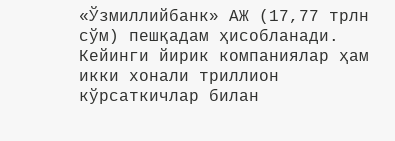«Ўзмиллийбанк» АЖ (17,77 трлн сўм) пешқадам ҳисобланади. Кейинги йирик компаниялар ҳам икки хонали триллион кўрсаткичлар билан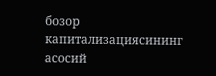бозор капитализациясининг асосий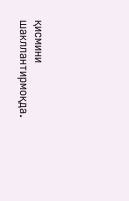қисмини шакллантирмоқда.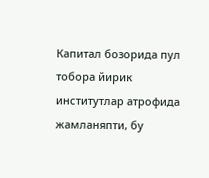Капитал бозорида пул тобора йирик институтлар атрофида жамланяпти, бу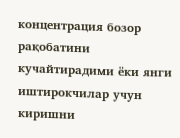концентрация бозор рақобатини кучайтирадими ёки янги иштирокчилар учун киришни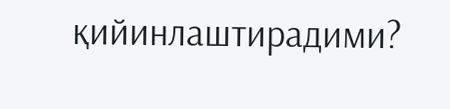қийинлаштирадими?